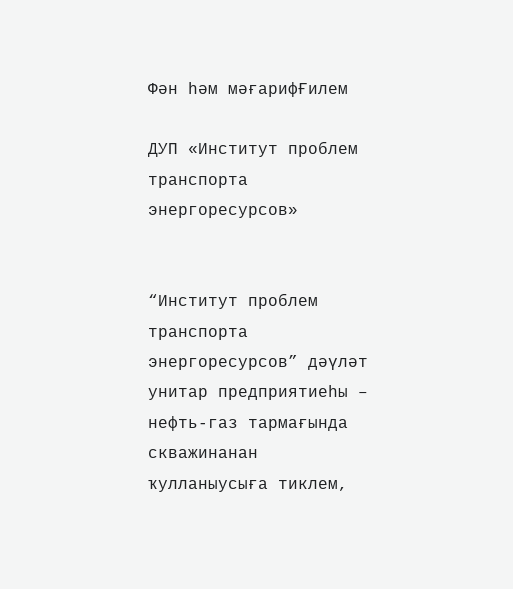Фән һәм мәғарифҒилем

ДУП «Институт проблем транспорта энергоресурсов»


“Институт проблем транспорта энергоресурсов” дәүләт унитар предприятиеһы – нефть-газ тармағында скважинанан ҡулланыусыға тиклем,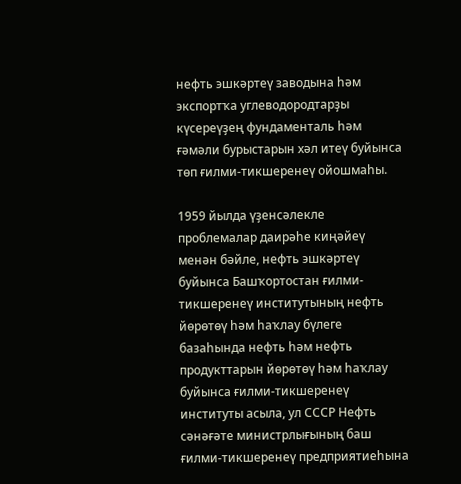нефть эшкәртеү заводына һәм экспортҡа углеводородтарҙы күсереүҙең фундаменталь һәм ғәмәли бурыстарын хәл итеү буйынса төп ғилми-тикшеренеү ойошмаһы.

1959 йылда үҙенсәлекле проблемалар даирәһе киңәйеү менән бәйле, нефть эшкәртеү буйынса Башҡортостан ғилми-тикшеренеү институтының нефть йөрөтөү һәм һаҡлау бүлеге базаһында нефть һәм нефть продукттарын йөрөтөү һәм һаҡлау буйынса ғилми-тикшеренеү институты асыла, ул СССР Нефть сәнәғәте министрлығының баш ғилми-тикшеренеү предприятиеһына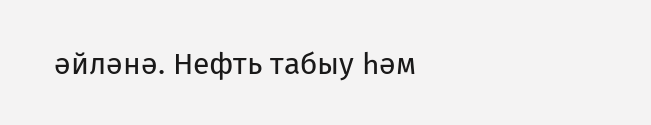әйләнә. Нефть табыу һәм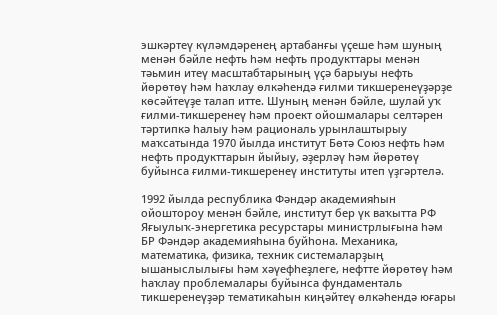эшкәртеү күләмдәренең артабанғы үҫеше һәм шуның менән бәйле нефть һәм нефть продукттары менән тәьмин итеү масштабтарының үҫә барыуы нефть йөрөтөү һәм һаҡлау өлкәһендә ғилми тикшеренеүҙәрҙе көсәйтеүҙе талап итте. Шуның менән бәйле, шулай уҡ ғилми-тикшеренеү һәм проект ойошмалары селтәрен тәртипкә һалыу һәм рациональ урынлаштырыу маҡсатында 1970 йылда институт Бөтә Союз нефть һәм нефть продукттарын йыйыу, әҙерләү һәм йөрөтөү буйынса ғилми-тикшеренеү институты итеп үҙгәртелә.

1992 йылда республика Фәндәр академияһын ойоштороу менән бәйле, институт бер үк ваҡытта РФ Яғыулыҡ-энергетика ресурстары министрлығына һәм БР Фәндәр академияһына буйһона. Механика, математика, физика, техник системаларҙың ышаныслылығы һәм хәүефһеҙлеге, нефтте йөрөтөү һәм һаҡлау проблемалары буйынса фундаменталь тикшеренеүҙәр тематикаһын киңәйтеү өлкәһендә юғары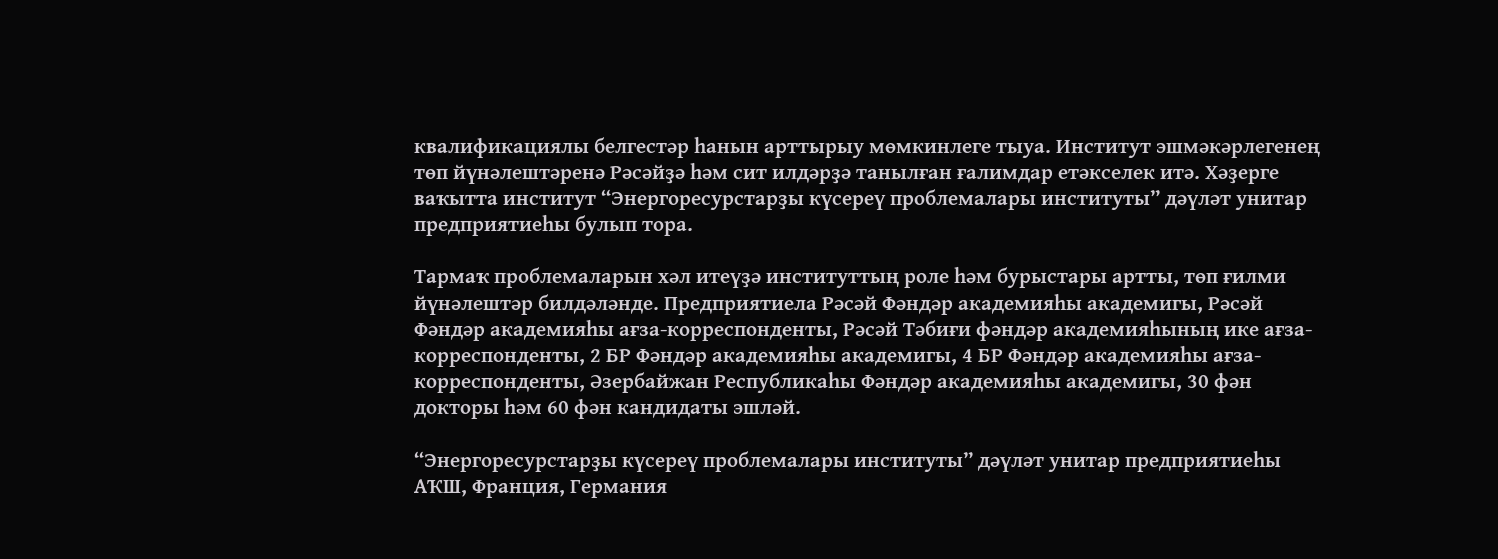квалификациялы белгестәр һанын арттырыу мөмкинлеге тыуа. Институт эшмәкәрлегенең төп йүнәлештәренә Рәсәйҙә һәм сит илдәрҙә танылған ғалимдар етәкселек итә. Хәҙерге ваҡытта институт “Энергоресурстарҙы күсереү проблемалары институты” дәүләт унитар предприятиеһы булып тора.

Тармаҡ проблемаларын хәл итеүҙә институттың роле һәм бурыстары артты, төп ғилми йүнәлештәр билдәләнде. Предприятиела Рәсәй Фәндәр академияһы академигы, Рәсәй Фәндәр академияһы ағза-корреспонденты, Рәсәй Тәбиғи фәндәр академияһының ике ағза-корреспонденты, 2 БР Фәндәр академияһы академигы, 4 БР Фәндәр академияһы ағза-корреспонденты, Әзербайжан Республикаһы Фәндәр академияһы академигы, 30 фән докторы һәм 60 фән кандидаты эшләй.

“Энергоресурстарҙы күсереү проблемалары институты” дәүләт унитар предприятиеһы АҠШ, Франция, Германия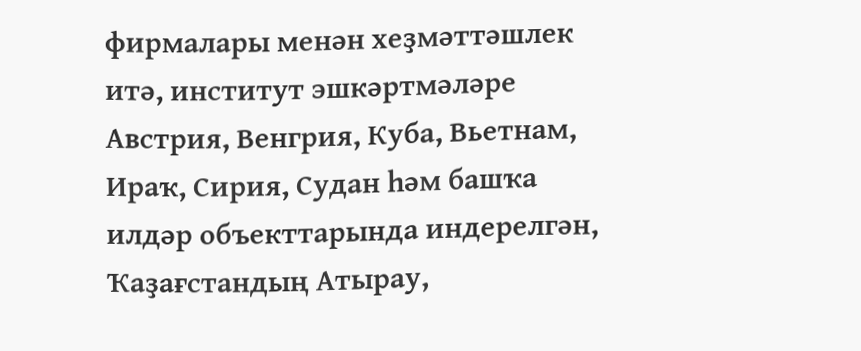фирмалары менән хеҙмәттәшлек итә, институт эшкәртмәләре Австрия, Венгрия, Куба, Вьетнам, Ираҡ, Сирия, Судан һәм башҡа илдәр объекттарында индерелгән, Ҡаҙағстандың Атырау,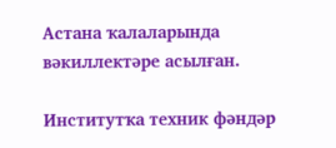Астана ҡалаларында вәкиллектәре асылған.

Институтҡа техник фәндәр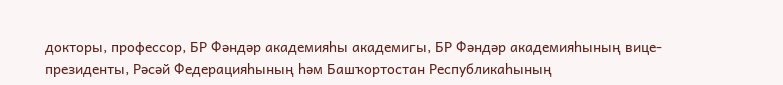докторы, профессор, БР Фәндәр академияһы академигы, БР Фәндәр академияһының вице-президенты, Рәсәй Федерацияһының һәм Башҡортостан Республикаһының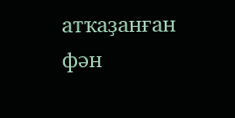атҡаҙанған фән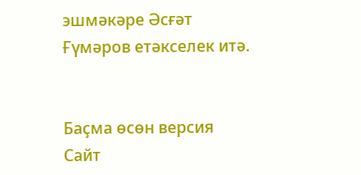эшмәкәре Әсғәт Ғүмәров етәкселек итә.


Баҫма өсөн версия    Сайт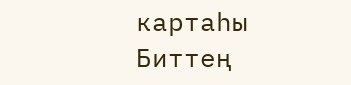картаһы    Биттең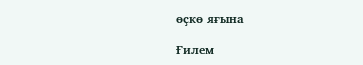өҫкө яғына

Ғилем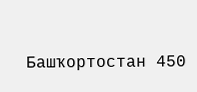Башҡортостан 450